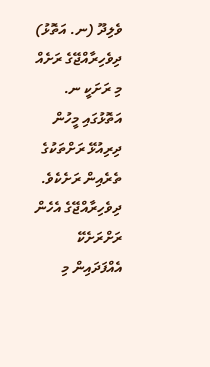ވެލިދޫ (ނ. އަތޮޅު)
ދިވެހިރާއްޖޭގެ ރަށެއް
މި ރަށަކީ ނ. އަތޮޅުގައި މީހުން ދިރިއުޅޭ ރަށްތަކުގެ ތެރެއިން ރަށެކެވެ. ދިވެހިރާއްޖޭގެ އެހެން ރަށްރަށެކޭ އެއްފަދައިން މި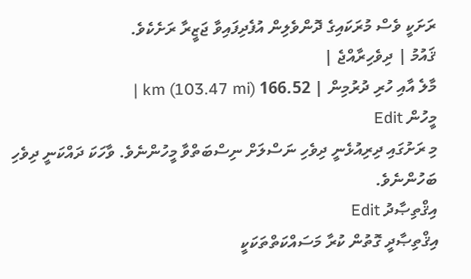ރަށަކީ ވެސް މުރަކައިގެ ދޮންވެލިން އުފެދިފައިވާ ޖަޒީރާ ރަށެކެވެ.
ޤައުމު | ދިވެހިރާއްޖެ |
މާލެ އާއި ހުރި ދުރުމިން | 166.52 km (103.47 mi) |
މީހުން Edit
މި ރަށުގައި ދިރިއުޅެނީ ދިވެހި ނަސްލަށް ނިސްބަތްވާ މީހުންނެވެ. ވާހަކަ ދައްކަނީ ދިވެހި ބަހުންނެވެ.
އިޤްތިޞާދު Edit
އިޤްތިޞާދީ ގޮތުން ކުރާ މަސައްކަތްތަކަކީ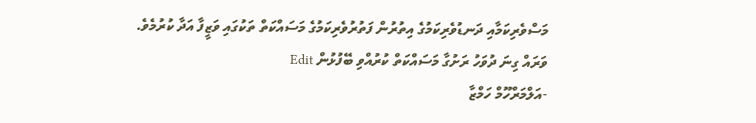މަސްވެރިކަމާއި ދަނޑުވެރިކަމުގެ އިތުރުން ފަތުރުވެރިކަމުގެ މަސައްކަތް ތަކުގައި ވަޒީފާ އަދާ ކުރުމެވެ.
ވަރައް ގިނަ ދުވަހު ރަށުގާ މަސައްކަތް ކުރުއްވި ބޭފުޅުން Edit
-އަލްމަރްހޫމް ހަމްޒާ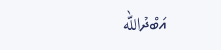އަބްދުالله